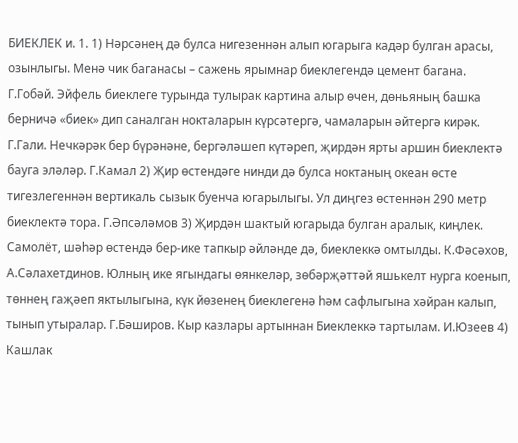БИЕКЛЕК и. 1. 1) Нәрсәнең дә булса нигезеннән алып югарыга кадәр булган арасы, озынлыгы. Менә чик баганасы – сажень ярымнар биеклегендә цемент багана. Г.Гобәй. Эйфель биеклеге турында тулырак картина алыр өчен, дөньяның башка берничә «биек» дип саналган нокталарын күрсәтергә, чамаларын әйтергә кирәк. Г.Гали. Нечкәрәк бер бүрәнәне, бергәләшеп күтәреп, җирдән ярты аршин биеклектә бауга эләләр. Г.Камал 2) Җир өстендәге нинди дә булса ноктаның океан өсте тигезлегеннән вертикаль сызык буенча югарылыгы. Ул диңгез өстеннән 290 метр биеклектә тора. Г.Әпсәләмов 3) Җирдән шактый югарыда булган аралык, киңлек. Самолёт, шәһәр өстендә бер-ике тапкыр әйләнде дә, биеклеккә омтылды. К.Фәсәхов, А.Сәлахетдинов. Юлның ике ягындагы өянкеләр, зөбәрҗәттәй яшькелт нурга коенып, төннең гаҗәеп яктылыгына, күк йөзенең биеклегенә һәм сафлыгына хәйран калып, тынып утыралар. Г.Бәширов. Кыр казлары артыннан Биеклеккә тартылам. И.Юзеев 4) Кашлак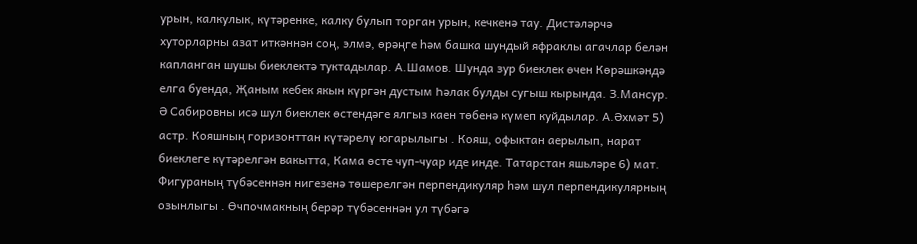урын, калкулык, күтәренке, калку булып торган урын, кечкенә тау. Дистәләрчә хуторларны азат иткәннән соң, элмә, өрәңге һәм башка шундый яфраклы агачлар белән капланган шушы биеклектә туктадылар. А.Шамов. Шунда зур биеклек өчен Көрәшкәндә елга буенда, Җаным кебек якын күргән дустым Һәлак булды сугыш кырында. З.Мансур. Ә Сабировны исә шул биеклек өстендәге ялгыз каен төбенә күмеп куйдылар. А.Әхмәт 5) астр. Кояшның горизонттан күтәрелү югарылыгы . Кояш, офыктан аерылып, нарат биеклеге күтәрелгән вакытта, Кама өсте чуп-чуар иде инде. Татарстан яшьләре 6) мат. Фигураның түбәсеннән нигезенә төшерелгән перпендикуляр һәм шул перпендикулярның озынлыгы . Өчпочмакның берәр түбәсеннән ул түбәгә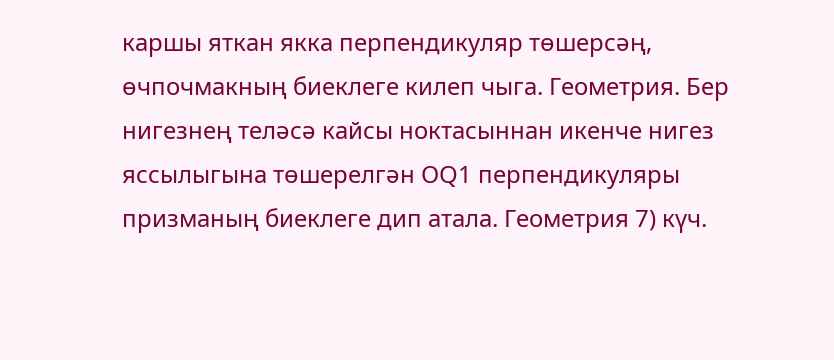каршы яткан якка перпендикуляр төшерсәң, өчпочмакның биеклеге килеп чыга. Геометрия. Бер нигезнең теләсә кайсы ноктасыннан икенче нигез яссылыгына төшерелгән ОQ1 перпендикуляры призманың биеклеге дип атала. Геометрия 7) күч.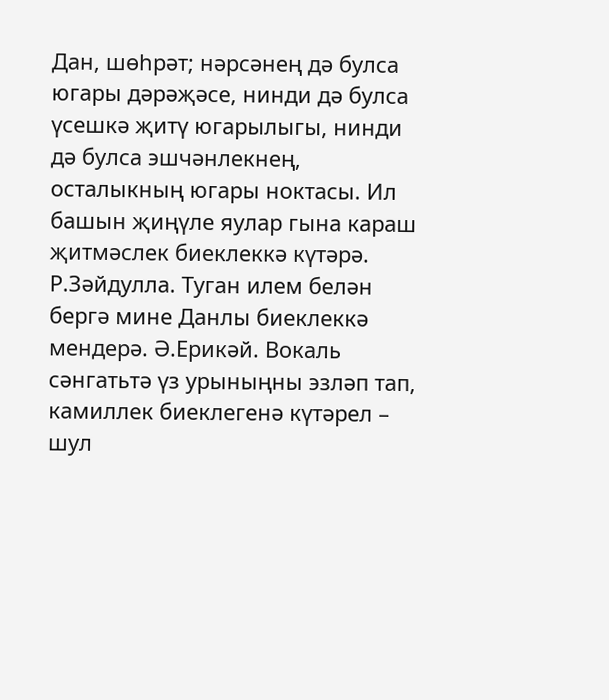Дан, шөһрәт; нәрсәнең дә булса югары дәрәҗәсе, нинди дә булса үсешкә җитү югарылыгы, нинди дә булса эшчәнлекнең, осталыкның югары ноктасы. Ил башын җиңүле яулар гына караш җитмәслек биеклеккә күтәрә. Р.Зәйдулла. Туган илем белән бергә мине Данлы биеклеккә мендерә. Ә.Ерикәй. Вокаль сәнгатьтә үз урыныңны эзләп тап, камиллек биеклегенә күтәрел – шул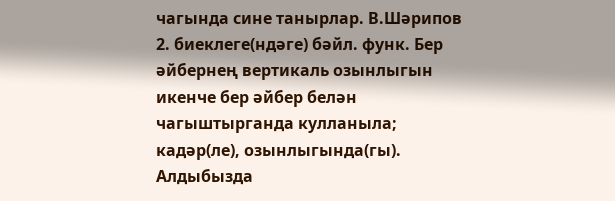чагында сине танырлар. В.Шәрипов 2. биеклеге(ндәге) бәйл. функ. Бер әйбернең вертикаль озынлыгын икенче бер әйбер белән чагыштырганда кулланыла; кадәр(ле), озынлыгында(гы). Алдыбызда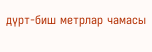дүрт-биш метрлар чамасы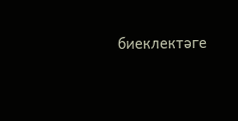биеклектәге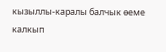кызыллы-каралы балчык өеме калкып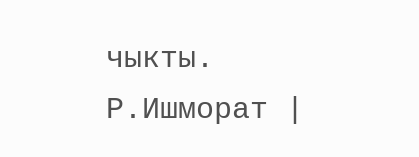чыкты. Р.Ишморат |